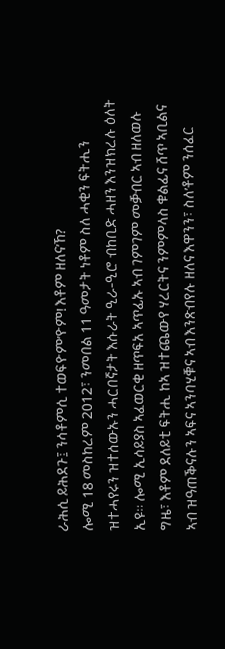ራሕሲ ይሕደጉ፤ ንሳቶምሲ ተወፍዮም’ዮም! እቶም ዘለና’ኸ?
ሎሚ 18 መስከረም 2012፣ ንመበል 11 ዓመታት ነቶም ስለ ሓቂን ፍትሒን ዝተሓየሩን ዝተሰውኡን ሓርበኛታት እሱራት ዒራ-ዒሮ ብከቢድ ሓዘን እንዝክረሉ ዕለት ኢዩ። ሎሚ ኢሳይያስ ኣፈወርቂ ዘጥፍአ ኣጥፊኡ ኣብ ገምገም መቓብር ኣብ ዘለወሉ ግዜ፣ እቶም ደለይቲ ፍትሒ ከኣ ዝተጨውየ ሃረርትና ንምምላስ ቁልፊና ሸጥ ኣቢልና ኣብ ዝዓጠቕናሉን ኣፍና ኣንባሂቑና ኣብ እንጽብየሉ ዘለና እዋንን፣ ስለ’ቶም ንሰፈር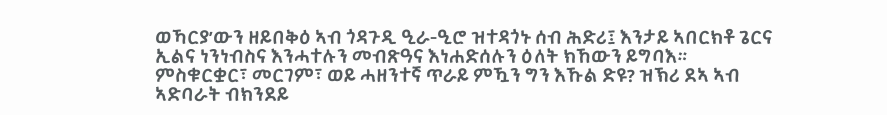ወኻርያ’ውን ዘይበቅዕ ኣብ ጎዳጉዲ ዒራ-ዒሮ ዝተዳጎኑ ሰብ ሕድሪ፤ እንታይ ኣበርክቶ ጌርና ኢልና ነንነብስና እንሓተሉን መብጽዓና እነሐድሰሉን ዕለት ክኸውን ይግባእ።
ምስቁርቋር፣ መርገም፣ ወይ ሓዘንተኛ ጥራይ ምዃን ግን እኹል ድዩ? ዝኽሪ ደኣ ኣብ ኣድባራት ብክንደይ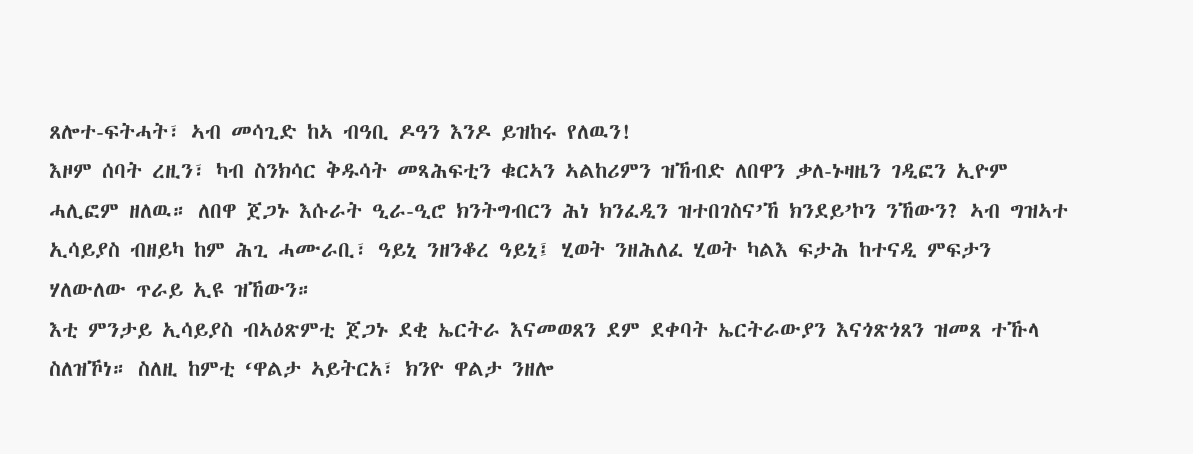ጸሎተ-ፍትሓት፣ ኣብ መሳጊድ ከኣ ብዓቢ ዶዓን እንዶ ይዝከሩ የለዉን!
እዞም ሰባት ረዚን፣ ካብ ስንክሳር ቅዱሳት መጻሕፍቲን ቁርኣን ኣልከሪምን ዝኸብድ ለበዋን ቃለ-ኑዛዜን ገዲፎን ኢዮም ሓሊፎም ዘለዉ። ለበዋ ጀጋኑ እሱራት ዒራ-ዒሮ ክንትግብርን ሕነ ክንፈዲን ዝተበገስና’ኸ ክንደይ’ኮን ንኸውን? ኣብ ግዝኣተ ኢሳይያስ ብዘይካ ከም ሕጊ ሓሙራቢ፣ ዓይኒ ንዘንቆረ ዓይኒ፤ ሂወት ንዘሕለፈ ሂወት ካልእ ፍታሕ ከተናዲ ምፍታን ሃለውለው ጥራይ ኢዩ ዝኸውን።
እቲ ምንታይ ኢሳይያስ ብኣዕጽምቲ ጀጋኑ ደቂ ኤርትራ እናመወጸን ደም ደቀባት ኤርትራውያን እናጎጽጎጸን ዝመጸ ተኹላ ስለዝኾነ። ስለዚ ከምቲ ‘ዋልታ ኣይትርአ፣ ክንዮ ዋልታ ንዘሎ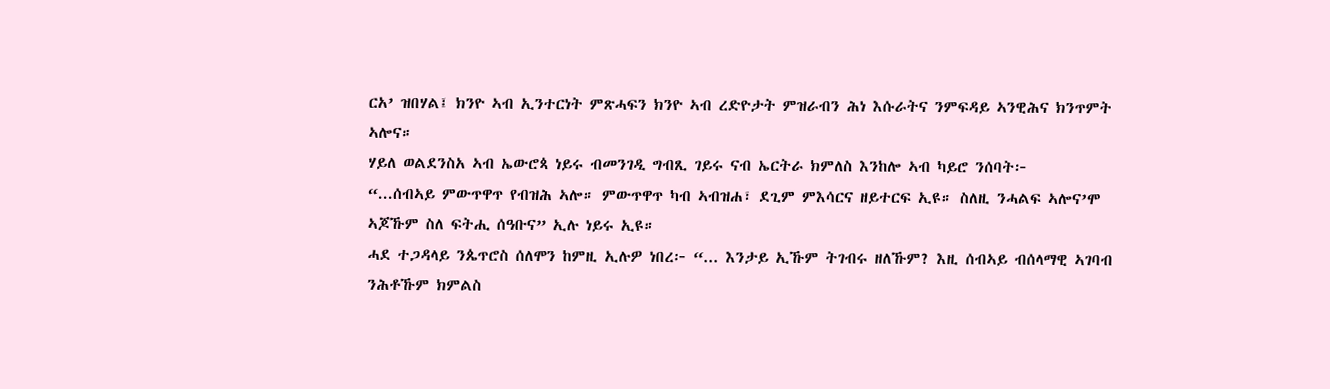ርአ’ ዝበሃል፤ ክንዮ ኣብ ኢንተርነት ምጽሓፍን ክንዮ ኣብ ረድዮታት ምዝራብን ሕነ እሱራትና ንምፍዳይ ኣንዊሕና ክንጥምት ኣሎና።
ሃይለ ወልደንስአ ኣብ ኤውሮጳ ነይሩ ብመንገዲ ግብጺ ገይሩ ናብ ኤርትራ ክምለስ እንከሎ ኣብ ካይሮ ንሰባት፦
“...ሰብኣይ ምውጥዋጥ የብዝሕ ኣሎ። ምውጥዋጥ ካብ ኣብዝሐ፣ ደጊም ምእሳርና ዘይተርፍ ኢዩ። ስለዚ ንሓልፍ ኣሎና’ሞ ኣጆኹም ስለ ፍትሒ ሰዓቡና” ኢሉ ነይሩ ኢዩ።
ሓደ ተጋዳላይ ንጴጥሮስ ሰለሞን ከምዚ ኢሉዎ ነበረ፦ “... እንታይ ኢኹም ትገብሩ ዘለኹም? እዚ ሰብኣይ ብሰላማዊ ኣገባብ ንሕቶኹም ክምልስ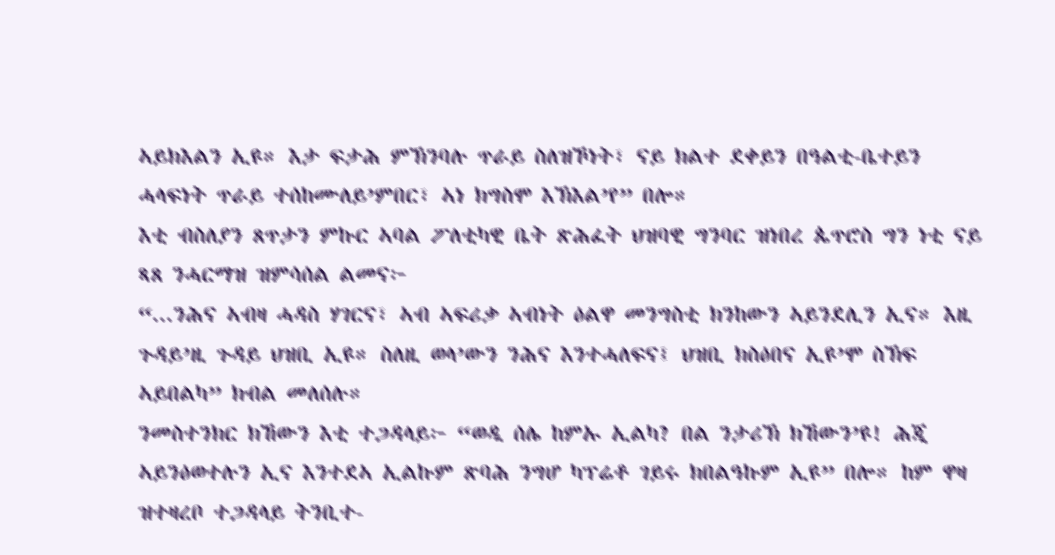ኣይክእልን ኢዩ። እታ ፍታሕ ምኽንባሉ ጥራይ ስለዝኾነት፣ ናይ ክልተ ደቀይን በዓልቲ-ቤተይን ሓላፍነት ጥራይ ተሰከሙለይ’ምበር፣ ኣነ ክግስሞ እኽእል’የ” በሎ።
እቲ ብስለያን ጸጥታን ምኩር ኣባል ፖለቲካዊ ቤት ጽሕፈት ህዝባዊ ግንባር ዝነበረ ጴጥሮስ ግን ነቲ ናይ ጻጸ ንሓርማዝ ዝምሳሰል ልመና፦
“...ንሕና ኣብዛ ሓዳስ ሃገርና፣ ኣብ ኣፍሪቃ ኣብነት ዕልዋ መንግስቲ ክንከውን ኣይንደሊን ኢና። እዚ ጉዳይ’ዚ ጉዳይ ህዝቢ ኢዩ። ስለዚ ወላ’ውን ንሕና እንተሓለፍና፤ ህዝቢ ክስዕበና ኢዩ’ሞ ስኽፍ ኣይበልካ” ክብል መለሰሉ።
ንመስተንክር ክኸውን እቲ ተጋዳላይ፦ “ወዲ ሰሌ ከምኡ ኢልካ? በል ንታሪኽ ክኸውን’ዩ! ሕጂ ኣይንዕወተሉን ኢና እንተደኣ ኢልኩም ጽባሕ ንግሆ ካፕሬቶ ገይሩ ክበልዓኩም ኢዩ” በሎ። ከም ዋዛ ዝተዛረቦ ተጋዳላይ ትንቢተ-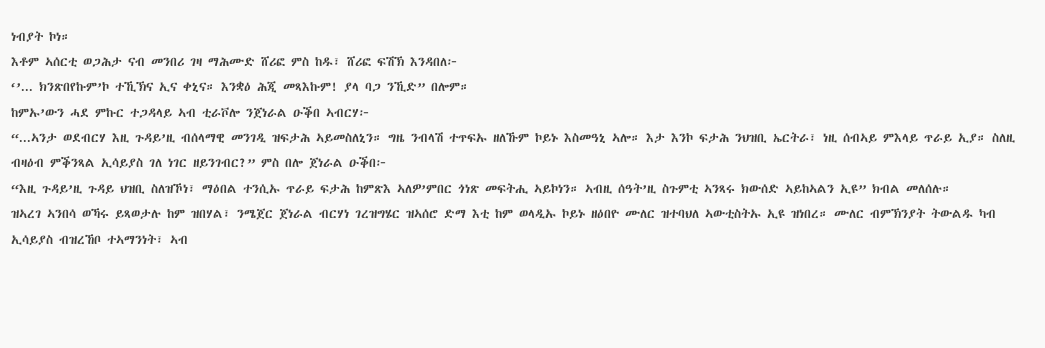ነብያት ኮነ።
እቶም ኣሰርቲ ወጋሕታ ናብ መንበሪ ገዛ ማሕሙድ ሸሪፎ ምስ ከዱ፣ ሸሪፎ ፍሽኽ እንዳበለ፦
‘’... ክንጽበየኩም’ኮ ተኺኽና ኢና ቀኒና። እንቋዕ ሕጂ መጻእኩም! ያላ ባጋ ንኺድ” በሎም።
ከምኡ’ውን ሓደ ምኩር ተጋዳላይ ኣብ ቲራቮሎ ንጀነራል ዑቕበ ኣብርሃ፦
“...ኣንታ ወደብርሃ እዚ ጉዳይ’ዚ ብሰላማዊ መንገዲ ዝፍታሕ ኣይመስለኒን። ግዜ ንብላሽ ተጥፍኡ ዘለኹም ኮይኑ እስመዓኒ ኣሎ። እታ እንኮ ፍታሕ ንህዝቢ ኤርትራ፣ ነዚ ሰብኣይ ምእላይ ጥራይ ኢያ። ስለዚ ብዛዕብ ምቕንጻል ኢሳይያስ ገለ ነገር ዘይንገብር?” ምስ በሎ ጀነራል ዑቕበ፦
“እዚ ጉዳይ’ዚ ጉዳይ ህዝቢ ስለዝኾነ፣ ማዕበል ተንሲኡ ጥራይ ፍታሕ ከምጽእ ኣለዎ’ምበር ጎነጽ መፍትሒ ኣይኮነን። ኣብዚ ሰዓት’ዚ ስጉምቲ ኣንጻሩ ክውሰድ ኣይከኣልን ኢዩ” ክብል መለሰሉ።
ዝኣረገ ኣንበሳ ወኻሩ ይጻወታሉ ከም ዝበሃል፣ ንሜጀር ጀነራል ብርሃነ ገረዝግሄር ዝኣሰሮ ድማ እቲ ከም ወላዲኡ ኮይኑ ዘዕበዮ ሙለር ዝተባህለ ኣውቲስትኡ ኢዩ ዝነበረ። ሙለር ብምኽንያት ትውልዱ ካብ ኢሳይያስ ብዝረኸቦ ተኣማንነት፣ ኣብ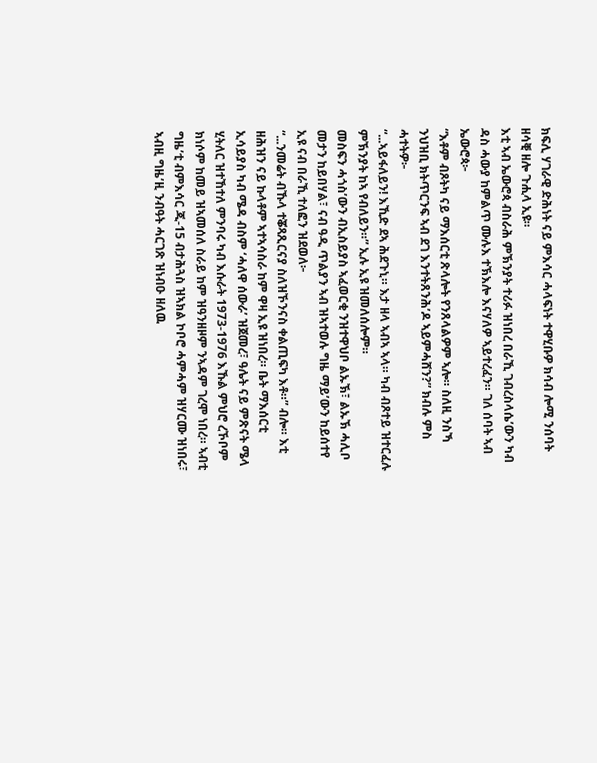ክፍሊ ሃገራዊ ድሕነት ናይ ምእሳር ሓላፍነት ተዋሂቡዎ ክሳብ ሎሚ ንሰባት ዘሳቒ ዘሎ ጉሒላ ኢዩ።
እቲ ኣብ ኤውሮጳ ብስራሕ ምኽንያት ተሪፉ ዝነበረ በራኺ ገብረስላሴ’ውን ካብ ዳስ ሓውያ ከምልጥ ሙሉእ ተኽእሎ እናሃለዎ ኣይተረፈን። ገለ ሰባት ኣብ ኤውሮጳ፦
“እቶም ብጾትካ ናይ ማእሰርቲ ጽላሎት የንጸላልዎም ኣሎ። ስለዚ ንስኻ ንህዝቢ ክትጥርንፍ ኣብ ደገ እንተትጸንሕ’ዶ ኣይምሓሸን?” ክብሉ ምስ ሓተትዎ፦
“...ኣይፋለይን! እኺድ ደኣ ሕደጉኒ። እታ ዘላ ኣብኣ ኣላ። ካብ ብጾተይ ዝተርፈሉ ምኽንያት ከኣ የብለይን።” ኢሉ ኢዩ ዝመለሰሎም።
መስፍን ሓጎስ’ውን ብኢስይያስ ኣፈወርቂ ንዝተዋህቦ ልኡኽ፣ ልኡኽ ሓሊቦ መታን ከይበሃል፣ ናብ ዓዲ ጥልያን ኣብ ዝኣተወሉ ግዜ ማይ’ውን ከይሰተየ ኢዩ ናብ በራኺ ተለፎን ዝደወለ፦
“...ንመሬት ብኹላ ተቖጻጺርናያ ስለዝኾንናስ ቀልጢፍካ እቶ።” ብሎ። እቲ ዘሕዝን ናይ ኩላቶም ኣተኣሳስራ ከም ዋዛ ኢዩ ዝነበረ። ቤት ማእሰርቲ ኢሳይያስ ካብ ሜዳ ብስም ‘ሓለዋ ሰውራ’ ዝጀመረ፣ ዓሌት ናይ ምጽናት ሜላ ሂትለር ዝተኸተለ ምንባሩ ካብ እሱራት 1973-1976 እኹል ምህሮ ረኾቦም ክነሶም ከመይ ዝኣመሰለ ስራይ ከም ዝዓንዘዞም ንኣዳም ገረሞ ነበረ። ኣብቲ ግዜ’ቲ ብምእሳር ጂ-15 ብታሕጓስ ዝኣክል ኮቦሮ ሓምሓም ዝሃርሙ ዝነበሩ፣ ኣብዚ ግዜ’ዚ ንብዓት ሓርገጽ ዝነብዑ ዘለዉ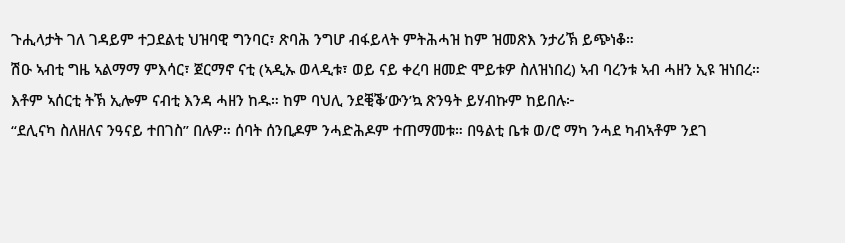ጉሒላታት ገለ ገዳይም ተጋደልቲ ህዝባዊ ግንባር፣ ጽባሕ ንግሆ ብፋይላት ምትሕሓዝ ከም ዝመጽእ ንታሪኽ ይጭነቆ።
ሽዑ ኣብቲ ግዜ ኣልማማ ምእሳር፣ ጀርማኖ ናቲ (ኣዲኡ ወላዲቱ፣ ወይ ናይ ቀረባ ዘመድ ሞይቱዎ ስለዝነበረ) ኣብ ባረንቱ ኣብ ሓዘን ኢዩ ዝነበረ። እቶም ኣሰርቲ ትኽ ኢሎም ናብቲ እንዳ ሓዘን ከዱ። ከም ባህሊ ንደቒቕ’ውን’ኳ ጽንዓት ይሃብኩም ከይበሉ፦
“ደሊናካ ስለዘለና ንዓናይ ተበገስ” በሉዎ። ሰባት ሰንቢዶም ንሓድሕዶም ተጠማመቱ። በዓልቲ ቤቱ ወ/ሮ ማካ ንሓደ ካብኣቶም ንደገ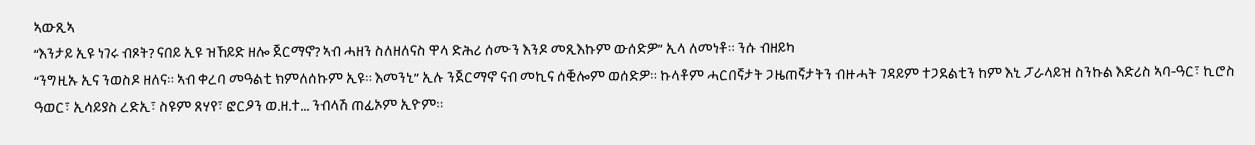ኣውጺኣ
“እንታይ ኢዩ ነገሩ ብጾት? ናበይ ኢዩ ዝኸይድ ዘሎ ጀርማኖ? ኣብ ሓዘን ስለዘለናስ ዋላ ድሕሪ ሰሙን እንዶ መጺእኩም ውሰድዎ” ኢላ ለመነቶ። ንሱ ብዘይካ
“ንግዚኡ ኢና ንወስዶ ዘለና። ኣብ ቀረባ መዓልቲ ክምለሰኩም ኢዩ። እመንኒ” ኢሉ ንጀርማኖ ናብ መኪና ሰቒሎም ወሰድዎ። ኩላቶም ሓርበኛታት ጋዜጠኛታትን ብዙሓት ገዳይም ተጋደልቲን ከም እኒ ፓራላይዝ ስንኩል እድሪስ ኣባ-ዓር፣ ኪሮስ ዓወር፣ ኢሳይያስ ረድኢ፣ ስዩም ጸሃየ፣ ፎርዖን ወ.ዘ.ተ... ንብላሽ ጠፊኦም ኢዮም።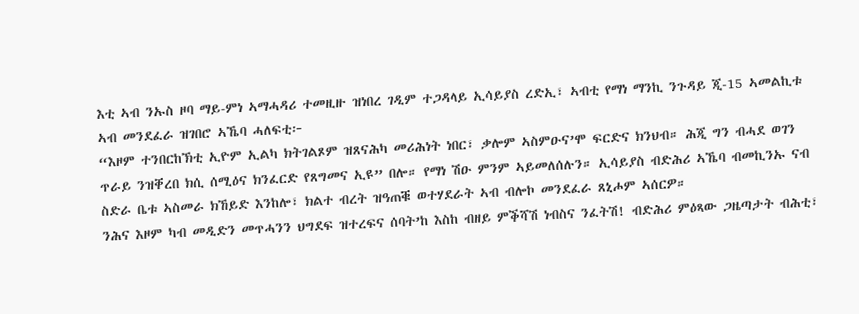እቲ ኣብ ንኡስ ዞባ ማይ-ምነ ኣማሓዳሪ ተመዚዙ ዝነበረ ገዲም ተጋዳላይ ኢሳይያስ ረድኢ፣ ኣብቲ የማነ ማንኪ ንጉዳይ ጂ-15 ኣመልኪቱ ኣብ መንደፈራ ዝገበሮ ኣኼባ ሓለፍቲ፦
“እዞም ተንበርከኽቲ ኢዮም ኢልካ ክትገልጾም ዝጸናሕካ መሪሕነት ነበር፣ ቃሎም ኣስምዑና’ሞ ፍርድና ክንህብ። ሕጂ ግን ብሓደ ወገን ጥራይ ንዝቐረበ ክሲ ሰሚዕና ክንፈርድ የጸግመና ኢዩ” በሎ። የማነ ሽዑ ምንም ኣይመለሰሉን። ኢሳይያስ ብድሕሪ ኣኼባ ብመኪንኡ ናብ ስድራ ቤቱ ኣስመራ ክኸይድ እንከሎ፣ ክልተ ብረት ዝዓጠቑ ወተሃደራት ኣብ ብሎኮ መንደፈራ ጸኒሖም ኣሰርዎ።
ንሕና እዞም ካብ መዲድን መጥሓንን ህግደፍ ዝተረፍና ሰባት’ከ እስከ ብዘይ ምቕሻሽ ነብስና ንፈትሽ! ብድሕሪ ምዕጻው ጋዜጣታት ብሕቲ፣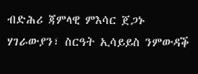ብድሕሪ ጃምላዊ ምእሳር ጀጋኑ ሃገራውያን፣ ስርዓት ኢሳይይስ ንምውዳቕ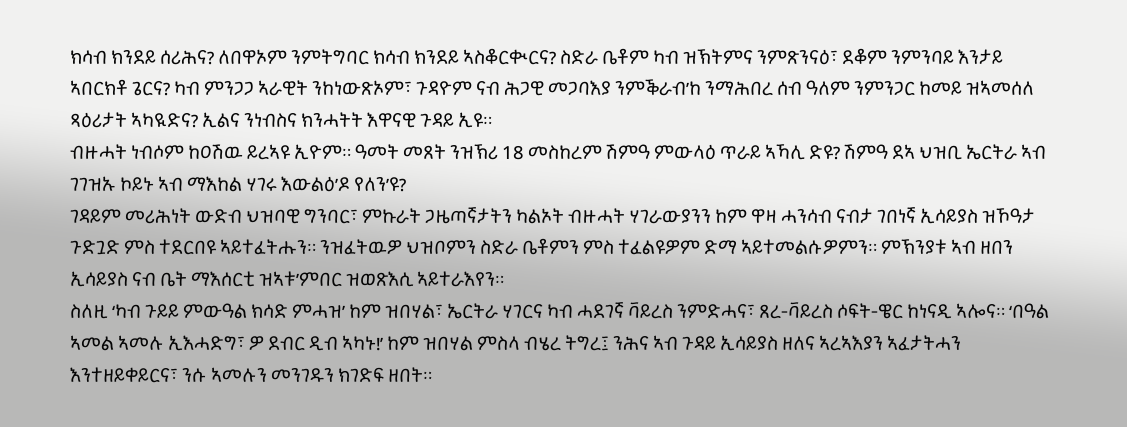ክሳብ ክንደይ ሰሪሕና? ለበዋኦም ንምትግባር ክሳብ ክንደይ ኣስቆርቊርና? ስድራ ቤቶም ካብ ዝኽትምና ንምጽንናዕ፣ ደቆም ንምንባይ እንታይ ኣበርክቶ ጌርና? ካብ ምንጋጋ ኣራዊት ንከነውጽኦም፣ ጉዳዮም ናብ ሕጋዊ መጋባእያ ንምቕራብ’ከ ንማሕበረ ሰብ ዓለም ንምንጋር ከመይ ዝኣመሰለ ጻዕሪታት ኣካዪድና? ኢልና ንነብስና ክንሓትት እዋናዊ ጉዳይ ኢዩ።
ብዙሓት ነብሶም ከዐሽዉ ይረኣዩ ኢዮም። ዓመት መጸት ንዝኽሪ 18 መስከረም ሽምዓ ምውላዕ ጥራይ ኣኻሊ ድዩ? ሽምዓ ደኣ ህዝቢ ኤርትራ ኣብ ገገዝኡ ኮይኑ ኣብ ማእከል ሃገሩ እውልዕ’ዶ የለን’ዩ?
ገዳይም መሪሕነት ውድብ ህዝባዊ ግንባር፣ ምኩራት ጋዜጣኛታትን ካልኦት ብዙሓት ሃገራውያንን ከም ዋዛ ሓንሳብ ናብታ ገበነኛ ኢሳይያስ ዝኾዓታ ጉድጓድ ምስ ተደርበዩ ኣይተፈትሑን። ንዝፈትዉዎ ህዝቦምን ስድራ ቤቶምን ምስ ተፈልዩዎም ድማ ኣይተመልሱዎምን። ምኽንያቱ ኣብ ዘበን ኢሳይያስ ናብ ቤት ማእሰርቲ ዝኣቱ’ምበር ዝወጽእሲ ኣይተራእየን።
ስለዚ ‘ካብ ጉይይ ምውዓል ክሳድ ምሓዝ’ ከም ዝበሃል፣ ኤርትራ ሃገርና ካብ ሓደገኛ ቫይረስ ንምድሓና፣ ጸረ-ቫይረስ ሶፍት-ዌር ከነናዲ ኣሎና። ‘በዓል ኣመል ኣመሉ ኢእሓድግ፣ ዎ ደብር ዲብ ኣካኑ!’ ከም ዝበሃል ምስላ ብሄረ ትግረ፤ ንሕና ኣብ ጉዳይ ኢሳይያስ ዘለና ኣረኣእያን ኣፈታትሓን እንተዘይቀይርና፣ ንሱ ኣመሉን መንገዱን ክገድፍ ዘበት።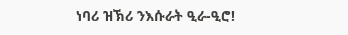ነባሪ ዝኽሪ ንእሱራት ዒራ-ዒሮ!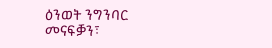ዕንወት ንግንባር መናፍቓን፣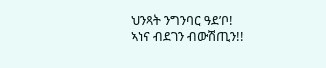ህንጻት ንግንባር ዓደ’ቦ!
ኣነና ብደገን ብውሽጢን!!